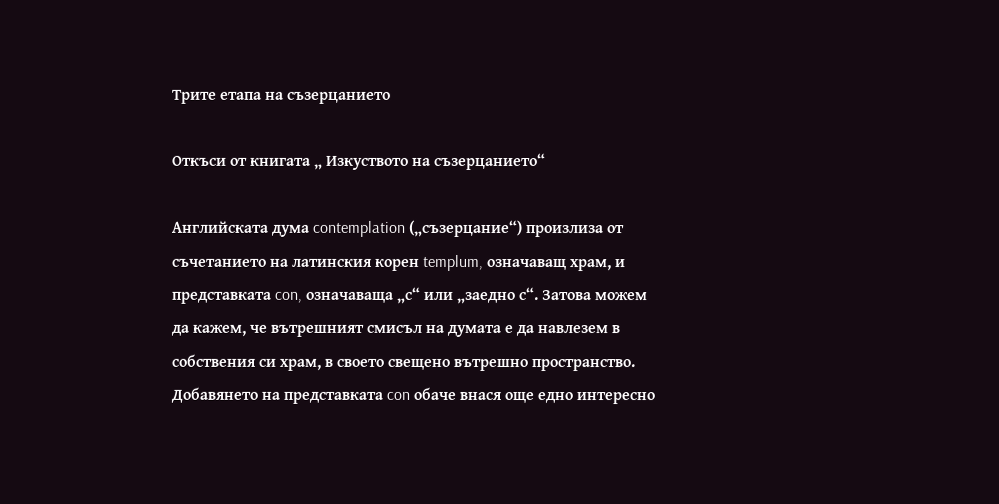Трите етапа на съзерцанието

Откъси от книгата „ Изкуството на съзерцанието“

Английската дума contemplation („съзерцание“) произлиза от съчетанието на латинския корен templum, означаващ храм, и представката con, означаваща „с“ или „заедно с“. Затова можем да кажем, че вътрешният смисъл на думата е да навлезем в собствения си храм, в своето свещено вътрешно пространство. Добавянето на представката con обаче внася още едно интересно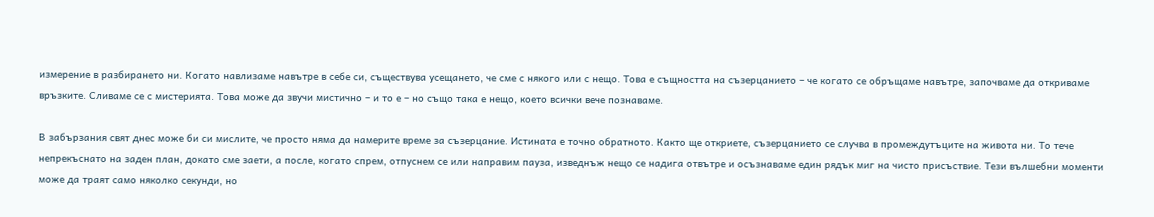измерение в разбирането ни. Когато навлизаме навътре в себе си, съществува усещането, че сме с някого или с нещо. Това е същността на съзерцанието – че когато се обръщаме навътре, започваме да откриваме връзките. Сливаме се с мистерията. Това може да звучи мистично – и то е – но също така е нещо, което всички вече познаваме.

В забързания свят днес може би си мислите, че просто няма да намерите време за съзерцание. Истината е точно обратното. Както ще откриете, съзерцанието се случва в промеждутъците на живота ни. То тече непрекъснато на заден план, докато сме заети, а после, когато спрем, отпуснем се или направим пауза, изведнъж нещо се надига отвътре и осъзнаваме един рядък миг на чисто присъствие. Тези вълшебни моменти може да траят само няколко секунди, но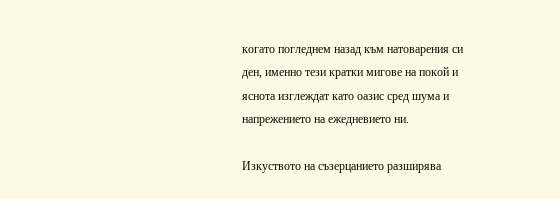когато погледнем назад към натоварения си ден, именно тези кратки мигове на покой и яснота изглеждат като оазис сред шума и напрежението на ежедневието ни.

Изкуството на съзерцанието разширява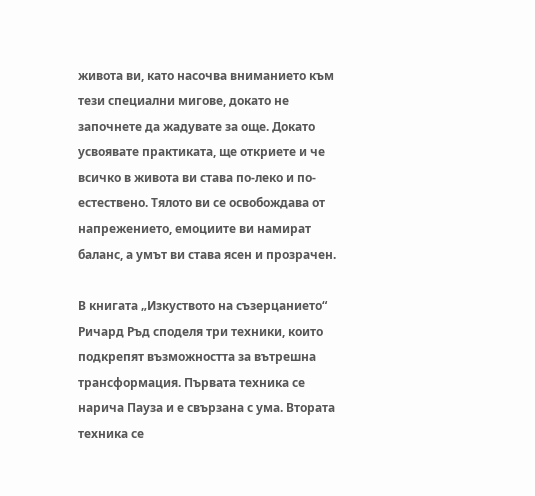живота ви, като насочва вниманието към тези специални мигове, докато не започнете да жадувате за още. Докато усвоявате практиката, ще откриете и че всичко в живота ви става по-леко и по-естествено. Тялото ви се освобождава от напрежението, емоциите ви намират баланс, а умът ви става ясен и прозрачен.

В книгата „Изкуството на съзерцанието“ Ричард Ръд споделя три техники, които подкрепят възможността за вътрешна трансформация. Първата техника се нарича Пауза и е свързана с ума. Втората техника се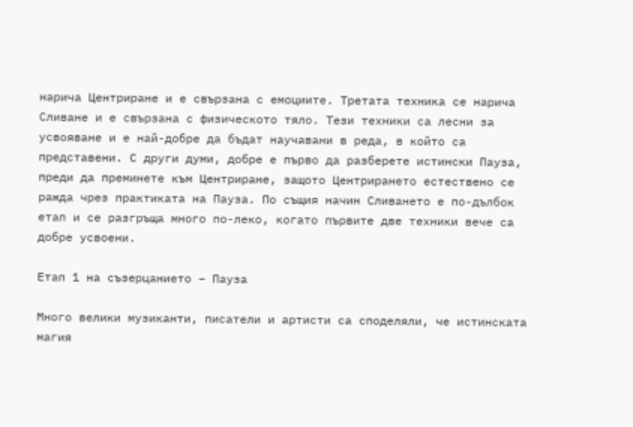нарича Центриране и е свързана с емоциите. Третата техника се нарича Сливане и е свързана с физическото тяло. Тези техники са лесни за усвояване и е най-добре да бъдат научавани в реда, в който са представени. С други думи, добре е първо да разберете истински Пауза, преди да преминете към Центриране, защото Центрирането естествено се ражда чрез практиката на Пауза. По същия начин Сливането е по-дълбок етап и се разгръща много по-леко, когато първите две техники вече са добре усвоени.

Етап 1 на съзерцанието – Пауза

Много велики музиканти, писатели и артисти са споделяли, че истинската магия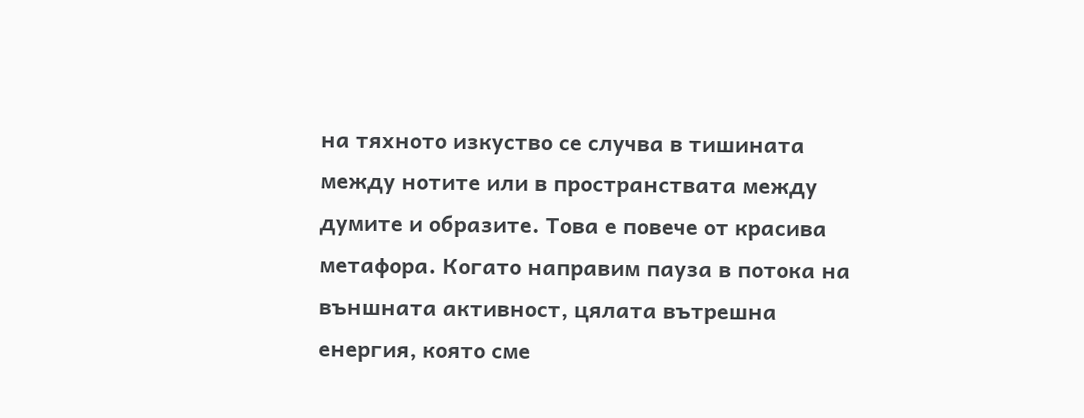на тяхното изкуство се случва в тишината между нотите или в пространствата между думите и образите. Това е повече от красива метафора. Когато направим пауза в потока на външната активност, цялата вътрешна енергия, която сме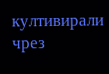култивирали чрез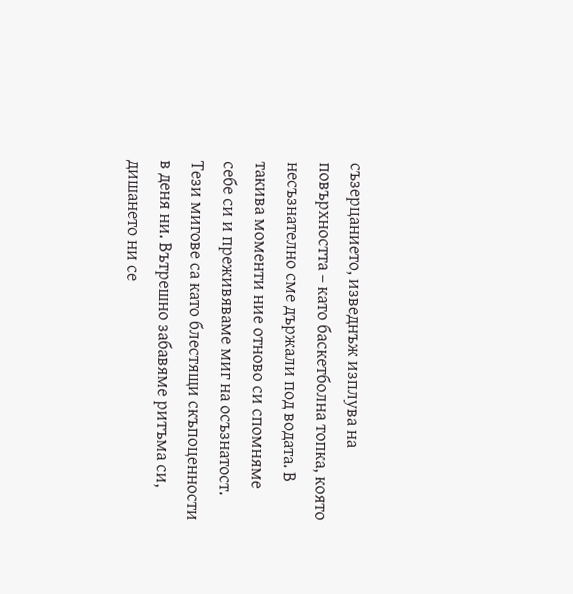съзерцанието, изведнъж изплува на повърхността – като баскетболна топка, която несъзнателно сме държали под водата. В такива моменти ние отново си спомняме себе си и преживяваме миг на осъзнатост. Тези мигове са като блестящи скъпоценности в деня ни. Вътрешно забавяме ритъма си, дишането ни се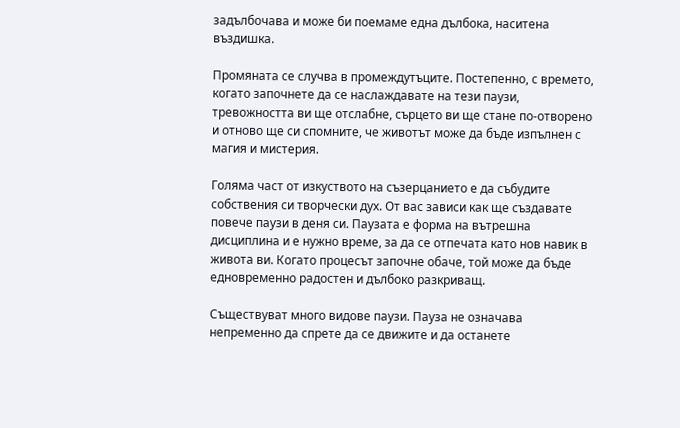задълбочава и може би поемаме една дълбока, наситена въздишка.

Промяната се случва в промеждутъците. Постепенно, с времето, когато започнете да се наслаждавате на тези паузи, тревожността ви ще отслабне, сърцето ви ще стане по-отворено и отново ще си спомните, че животът може да бъде изпълнен с магия и мистерия.

Голяма част от изкуството на съзерцанието е да събудите собствения си творчески дух. От вас зависи как ще създавате повече паузи в деня си. Паузата е форма на вътрешна дисциплина и е нужно време, за да се отпечата като нов навик в живота ви. Когато процесът започне обаче, той може да бъде едновременно радостен и дълбоко разкриващ.

Съществуват много видове паузи. Пауза не означава непременно да спрете да се движите и да останете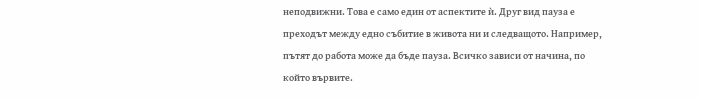неподвижни. Това е само един от аспектите ѝ. Друг вид пауза е преходът между едно събитие в живота ни и следващото. Например, пътят до работа може да бъде пауза. Всичко зависи от начина, по който вървите.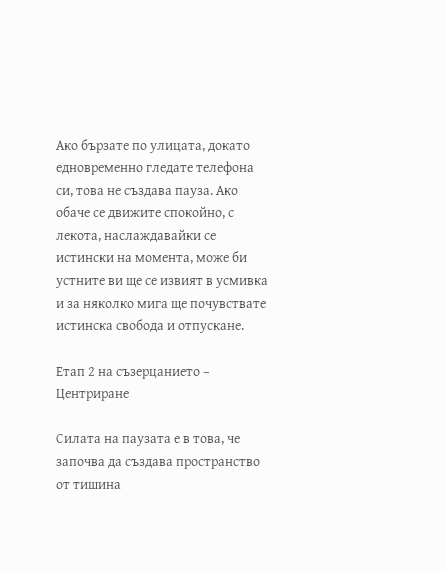Ако бързате по улицата, докато едновременно гледате телефона си, това не създава пауза. Ако обаче се движите спокойно, с лекота, наслаждавайки се истински на момента, може би устните ви ще се извият в усмивка и за няколко мига ще почувствате истинска свобода и отпускане.

Етап 2 на съзерцанието – Центриране

Силата на паузата е в това, че започва да създава пространство от тишина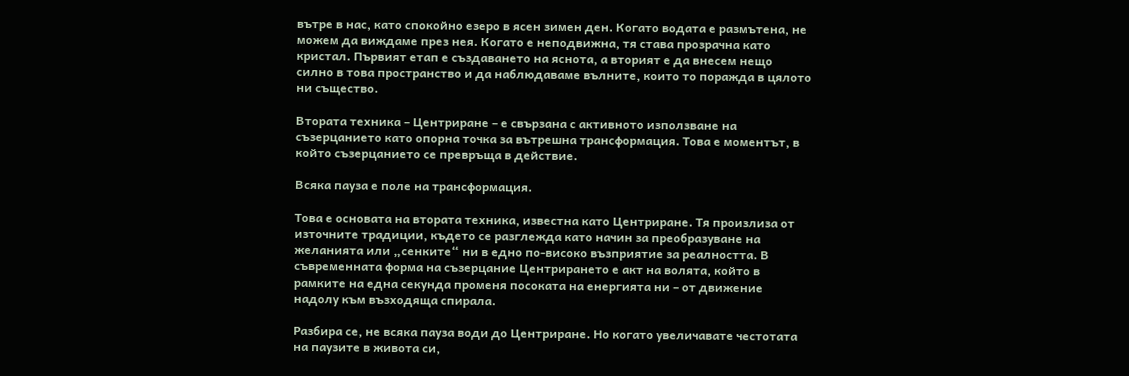вътре в нас, като спокойно езеро в ясен зимен ден. Когато водата е размътена, не можем да виждаме през нея. Когато е неподвижна, тя става прозрачна като кристал. Първият етап е създаването на яснота, а вторият е да внесем нещо силно в това пространство и да наблюдаваме вълните, които то поражда в цялото ни същество.

Втората техника – Центриране – е свързана с активното използване на съзерцанието като опорна точка за вътрешна трансформация. Това е моментът, в който съзерцанието се превръща в действие.

Всяка пауза е поле на трансформация.

Това е основата на втората техника, известна като Центриране. Тя произлиза от източните традиции, където се разглежда като начин за преобразуване на желанията или „сенките“ ни в едно по-високо възприятие за реалността. В съвременната форма на съзерцание Центрирането е акт на волята, който в рамките на една секунда променя посоката на енергията ни – от движение надолу към възходяща спирала.

Разбира се, не всяка пауза води до Центриране. Но когато увеличавате честотата на паузите в живота си,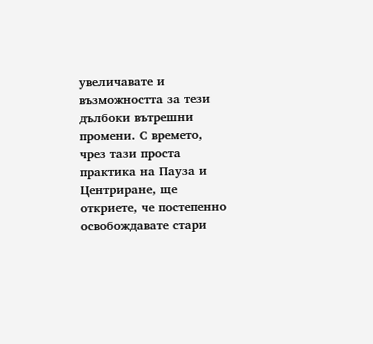увеличавате и възможността за тези дълбоки вътрешни промени. С времето, чрез тази проста практика на Пауза и Центриране, ще откриете, че постепенно освобождавате стари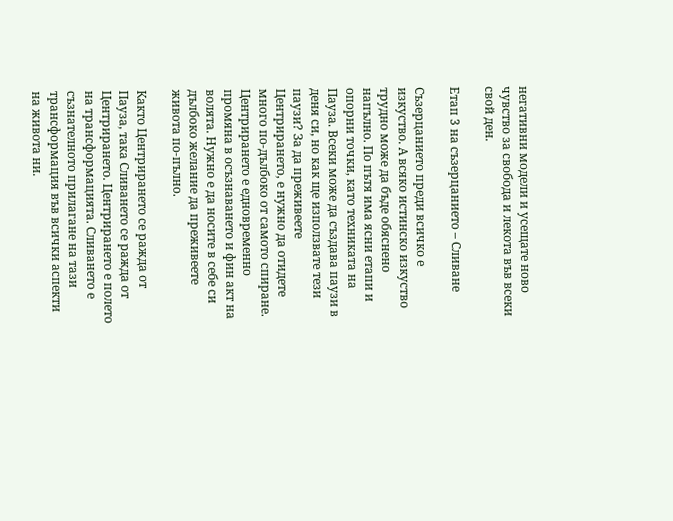негативни модели и усещате ново чувство за свобода и лекота във всеки свой ден.

Етап 3 на съзерцанието – Сливане

Съзерцанието преди всичко е изкуство. А всяко истинско изкуство трудно може да бъде обяснено напълно. По пътя има ясни етапи и опорни точки, като техниката на Пауза. Всеки може да създава паузи в деня си, но как ще използвате тези паузи? За да преживеете Центрирането, е нужно да отидете много по-дълбоко от самото спиране. Центрирането е едновременно промяна в осъзнаването и фин акт на волята. Нужно е да носите в себе си дълбоко желание да преживеете живота по-пълно.

Както Центрирането се ражда от Пауза, така Сливането се ражда от Центрирането. Центрирането е полето на трансформацията. Сливането е съзнателното прилагане на тази трансформация във всички аспекти на живота ни.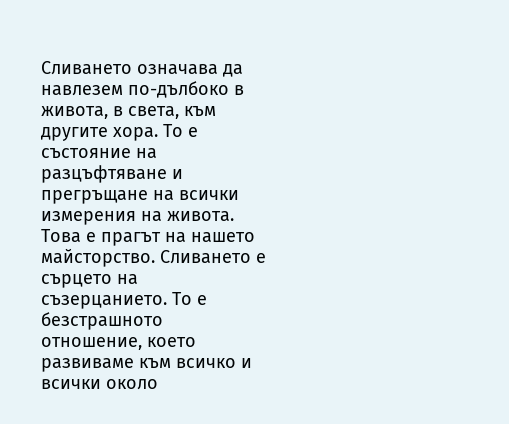Сливането означава да навлезем по-дълбоко в живота, в света, към другите хора. То е състояние на разцъфтяване и прегръщане на всички измерения на живота. Това е прагът на нашето майсторство. Сливането е сърцето на съзерцанието. То е безстрашното отношение, което развиваме към всичко и всички около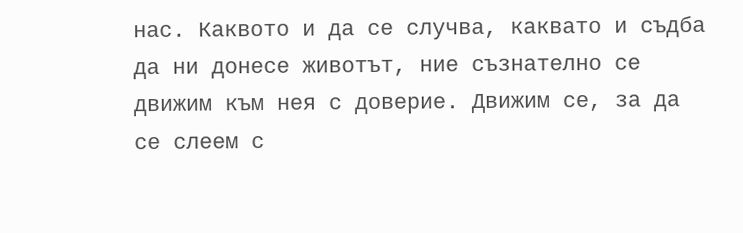нас. Каквото и да се случва, каквато и съдба да ни донесе животът, ние съзнателно се движим към нея с доверие. Движим се, за да се слеем с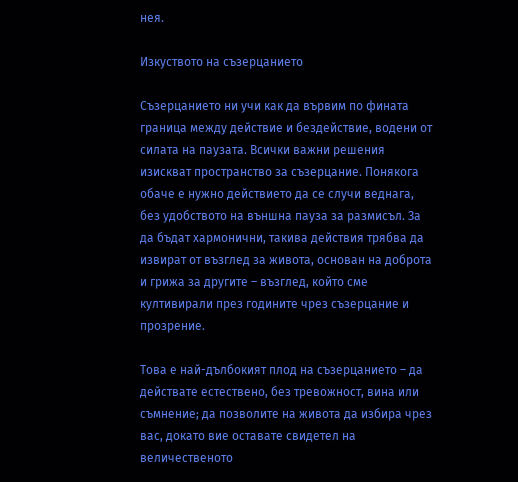нея.

Изкуството на съзерцанието

Съзерцанието ни учи как да вървим по фината граница между действие и бездействие, водени от силата на паузата. Всички важни решения изискват пространство за съзерцание. Понякога обаче е нужно действието да се случи веднага, без удобството на външна пауза за размисъл. За да бъдат хармонични, такива действия трябва да извират от възглед за живота, основан на доброта и грижа за другите – възглед, който сме култивирали през годините чрез съзерцание и прозрение.

Това е най-дълбокият плод на съзерцанието – да действате естествено, без тревожност, вина или съмнение; да позволите на живота да избира чрез вас, докато вие оставате свидетел на величественото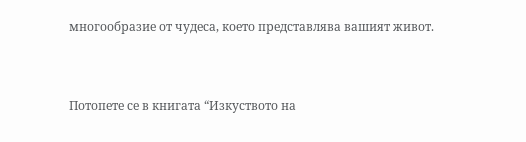многообразие от чудеса, което представлява вашият живот.



Потопете се в книгата “Изкуството на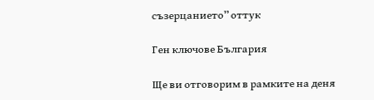съзерцанието” оттук

Ген ключове България

Ще ви отговорим в рамките на деня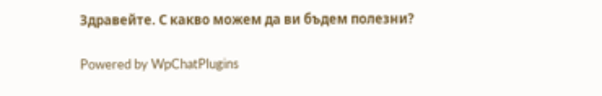Здравейте. С какво можем да ви бъдем полезни?

Powered by WpChatPlugins